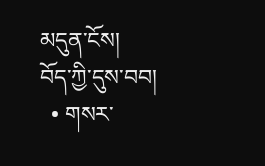མདུན་ངོས།
བོད་ཀྱི་དུས་བབ།
  • གསར་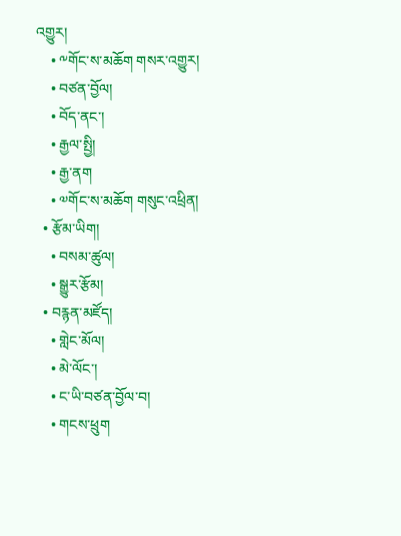འགྱུར།
    • ༸གོང་ས་མཆོག གསར་འགྱུར།
    • བཙན་བྱོལ།
    • བོད་ནང་།
    • རྒྱལ་སྤྱི།
    • རྒྱ་ནག
    • ༧གོང་ས་མཆོག གསུང་འཕྲིན།
  • རྩོམ་ཡིག།
    • བསམ་ཚུལ།
    • སྒྱུར་རྩོམ།
  • བརྙན་མཛོད།
    • གླེང་མོལ།
    • མེ་ལོང་།
    • ང་ཡི་བཙན་བྱོལ་བ།
    • གངས་ཕྲུག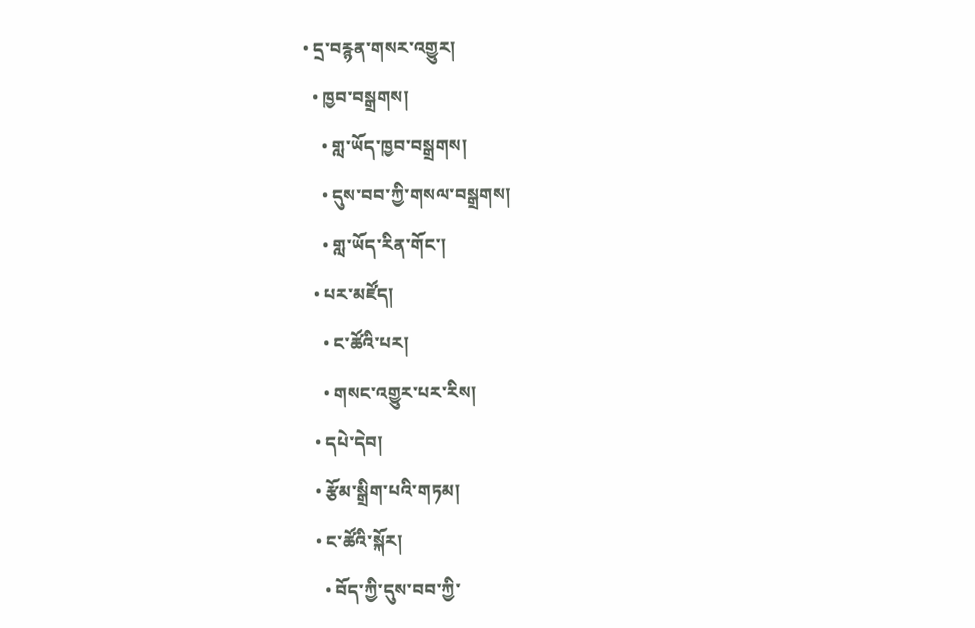• དྲ་བརྙན་གསར་འགྱུར།
  • ཁྱབ་བསྒྲགས།
    • གླ་ཡོད་ཁྱབ་བསྒྲགས།
    • དུས་བབ་ཀྱི་གསལ་བསྒྲགས།
    • གླ་ཡོད་རིན་གོང་།
  • པར་མཛོད།
    • ང་ཚོའི་པར།
    • གསང་འགྱུར་པར་རིས།
  • དཔེ་དེབ།
  • རྩོམ་སྒྲིག་པའི་གཏམ།
  • ང་ཚོའི་སྐོར།
    • བོད་ཀྱི་དུས་བབ་ཀྱི་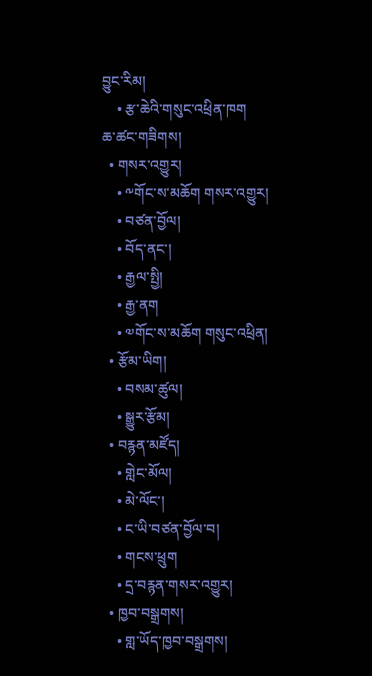བྱུང་རིམ།
    • རྩ་ཆེའི་གསུང་འཕྲིན་ཁག
ཆ་ཚང་གཟིགས།
  • གསར་འགྱུར།
    • ༸གོང་ས་མཆོག གསར་འགྱུར།
    • བཙན་བྱོལ།
    • བོད་ནང་།
    • རྒྱལ་སྤྱི།
    • རྒྱ་ནག
    • ༧གོང་ས་མཆོག གསུང་འཕྲིན།
  • རྩོམ་ཡིག།
    • བསམ་ཚུལ།
    • སྒྱུར་རྩོམ།
  • བརྙན་མཛོད།
    • གླེང་མོལ།
    • མེ་ལོང་།
    • ང་ཡི་བཙན་བྱོལ་བ།
    • གངས་ཕྲུག
    • དྲ་བརྙན་གསར་འགྱུར།
  • ཁྱབ་བསྒྲགས།
    • གླ་ཡོད་ཁྱབ་བསྒྲགས།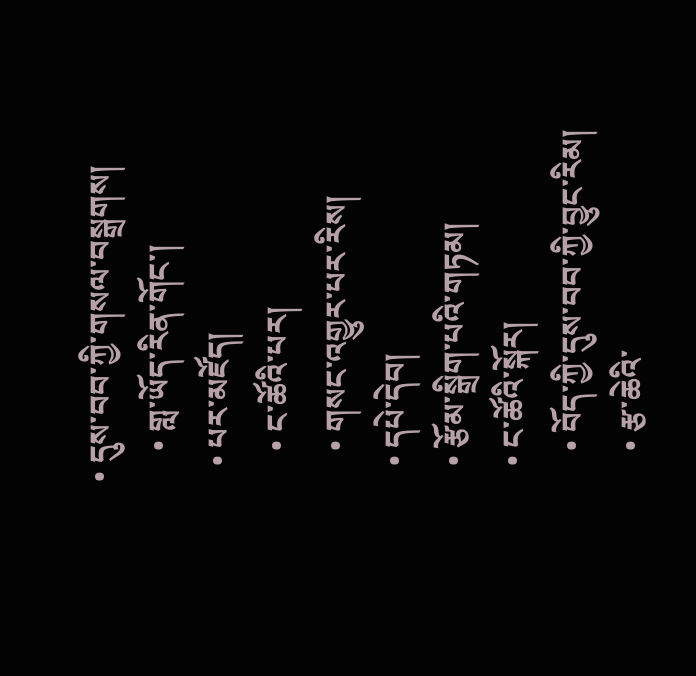• དུས་བབ་ཀྱི་གསལ་བསྒྲགས།
    • གླ་ཡོད་རིན་གོང་།
  • པར་མཛོད།
    • ང་ཚོའི་པར།
    • གསང་འགྱུར་པར་རིས།
  • དཔེ་དེབ།
  • རྩོམ་སྒྲིག་པའི་གཏམ།
  • ང་ཚོའི་སྐོར།
    • བོད་ཀྱི་དུས་བབ་ཀྱི་བྱུང་རིམ།
    • རྩ་ཆེའི་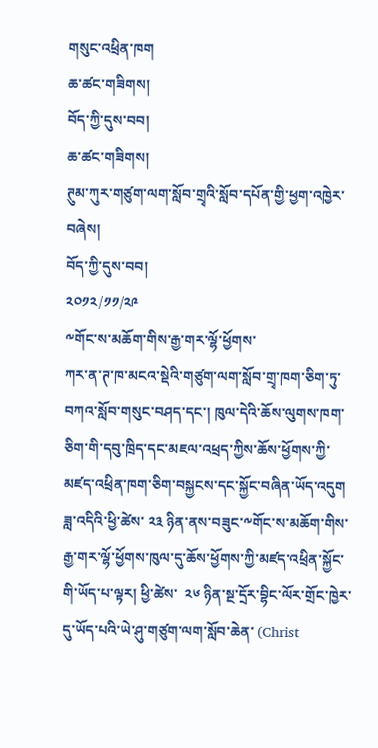གསུང་འཕྲིན་ཁག
ཆ་ཚང་གཟིགས།
བོད་ཀྱི་དུས་བབ།
ཆ་ཚང་གཟིགས།
ཊུམ་ཀུར་གཙུག་ལག་སློབ་གྲྭའི་སློབ་དཔོན་གྱི་ཕྱག་འཁྱེར་བཞེས།
བོད་ཀྱི་དུས་བབ།
༢༠༡༢/༡༡/༢༩
༸གོང་ས་མཆོག་གིས་རྒྱ་གར་ལྷོ་ཕྱོགས་
ཀར་ན་ཊ་ཁ་མངའ་སྡེའི་གཙུག་ལག་སློབ་གྲྭ་ཁག་ཅིག་ཏུ་བཀའ་སློབ་གསུང་བཤད་དང་། ཁུལ་དེའི་ཆོས་ལུགས་ཁག་ཅིག་གི་དབུ་ཁྲིད་དང་མཇལ་འཕྲད་ཀྱིས་ཆོས་ཕྱོགས་ཀྱི་མཛད་འཕྲིན་ཁག་ཅིག་བསྐྱངས་དང་སྐྱོང་བཞིན་ཡོད་འདུག
ཟླ་འདིའི་ཕྱི་ཚེས་ ༢༣ ཉིན་ནས་བཟུང་༸གོང་ས་མཆོག་གིས་རྒྱ་གར་ལྷོ་ཕྱོགས་ཁུལ་དུ་ཆོས་ཕྱོགས་ཀྱི་མཛད་འཕྲིན་སྐྱོང་གི་ཡོད་པ་ལྟར། ཕྱི་ཚེས་  ༢༦ ཉིན་སྔ་དྲོར་བྷིང་ལོར་གྲོང་ཁྱེར་དུ་ཡོད་པའི་ཡེ་ཤུ་གཙུག་ལག་སློབ་ཆེན་ (Christ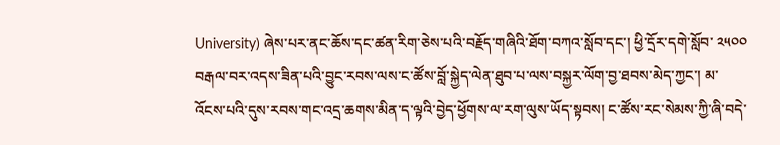University) ཞེས་པར་ནང་ཆོས་དང་ཚན་རིག་ཅེས་པའི་བརྗོད་གཞིའི་ཐོག་བཀའ་སློབ་དང་། ཕྱི་དྲོར་དགེ་སློབ་ ༢༥༠༠ བརྒལ་བར་འདས་ཟིན་པའི་བྱུང་རབས་ལས་ང་ཚོས་བློ་སྐྱེད་ལེན་ཐུབ་པ་ལས་བསྐྱར་ལོག་བྱ་ཐབས་མེད་ཀྱང་། མ་འོངས་པའི་དུས་རབས་གང་འདྲ་ཆགས་མིན་ད་ལྟའི་བྱེད་ཕྱོགས་ལ་རག་ལུས་ཡོད་སྟབས། ང་ཚོས་རང་སེམས་ཀྱི་ཞི་བདེ་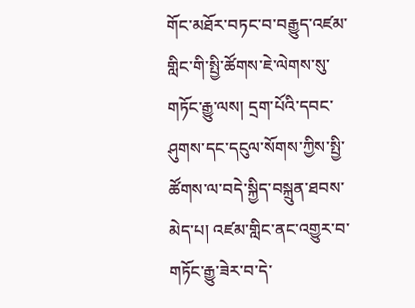གོང་མཐོར་བཏང་བ་བརྒྱུད་འཛམ་གླིང་གི་སྤྱི་ཚོགས་ཇེ་ལེགས་སུ་གཏོང་རྒྱུ་ལས། དྲག་པོའི་དབང་ཤུགས་དང་དངུལ་སོགས་ཀྱིས་སྤྱི་ཚོགས་ལ་བདེ་སྐྱིད་བསྐྲུན་ཐབས་མེད་པ། འཛམ་གླིང་ནང་འགྱུར་བ་གཏོང་རྒྱུ་ཟེར་བ་དེ་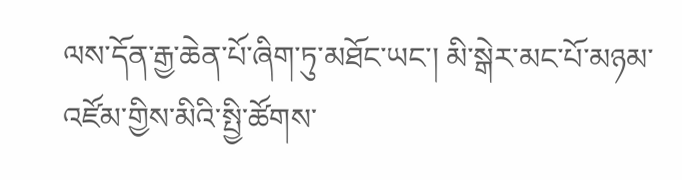ལས་དོན་རྒྱ་ཆེན་པོ་ཞིག་ཏུ་མཐོང་ཡང་། མི་སྒེར་མང་པོ་མཉམ་འཛོམ་གྱིས་མིའི་སྤྱི་ཚོགས་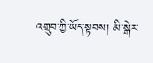འགྲུབ་ཀྱི་ཡོད་སྟབས། མི་སྒེར་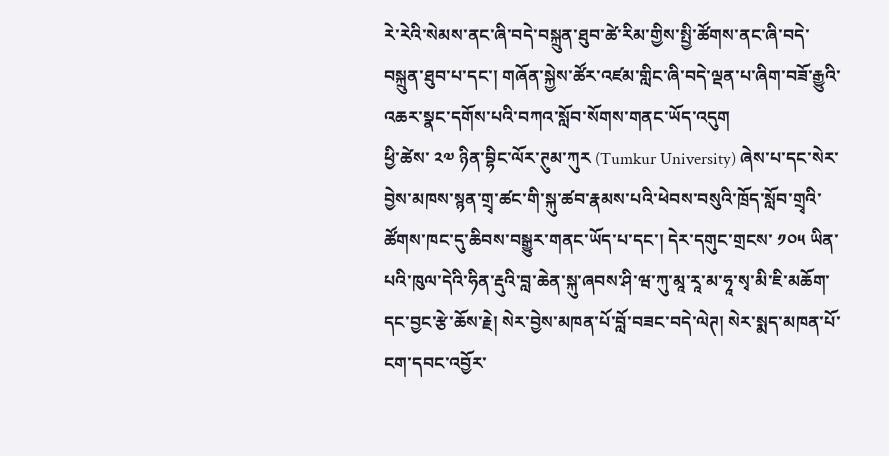རེ་རེའི་སེམས་ནང་ཞི་བདེ་བསྐྲུན་ཐུབ་ཚེ་རིམ་གྱིས་སྤྱི་ཚོགས་ནང་ཞི་བདེ་བསྐྲུན་ཐུབ་པ་དང་། གཞོན་སྐྱེས་ཚོར་འཛམ་གླིང་ཞི་བདེ་ལྡན་པ་ཞིག་བཟོ་རྒྱུའི་འཆར་སྣང་དགོས་པའི་བཀའ་སློབ་སོགས་གནང་ཡོད་འདུག
ཕྱི་ཚེས་ ༢༧ ཉིན་བྷིང་ལོར་ཊུམ་ཀུར (Tumkur University) ཞེས་པ་དང་སེར་བྱེས་མཁས་སྙན་གྲྭ་ཚང་གི་སྐུ་ཚབ་རྣམས་པའི་ཕེབས་བསུའི་ཁྲོད་སློབ་གྲྭའི་ཚོགས་ཁང་དུ་ཆིབས་བསྒྱུར་གནང་ཡོད་པ་དང་། དེར་དགུང་གྲངས་ ༡༠༥ ཡིན་པའི་ཁུལ་དེའི་ཧིན་རྡུའི་བླ་ཆེན་སྐུ་ཞབས་ཤི་ཝ་ཀུ་མཱ་རཱ་མ་ཧཱ་སྭ་མི་ཇི་མཆོག་དང་བྱང་རྩེ་ཆོས་རྗེ། སེར་བྱེས་མཁན་པོ་བློ་བཟང་བདེ་ལེཊ། སེར་སྨད་མཁན་པོ་ངག་དབང་འབྱོར་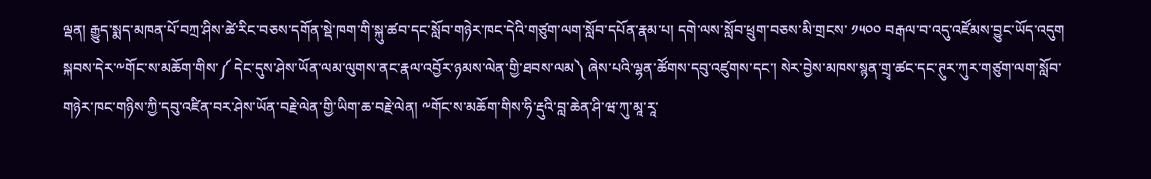ལྡན། རྒྱུད་སྨད་མཁན་པོ་བཀྲ་ཤིས་ཚེ་རིང་བཅས་དགོན་སྡེ་ཁག་གི་སྐུ་ཚབ་དང་སློབ་གཉེར་ཁང་དེའི་གཙུག་ལག་སློབ་དཔོན་རྣམ་པ། དགེ་ལས་སློབ་ཕྲུག་བཅས་མི་གྲངས་ ༡༥༠༠ བརྒལ་བ་འདུ་འཛོམས་བྱུང་ཡོད་འདུག
སྐབས་དེར་༸གོང་ས་མཆོག་གིས་༼ དེང་དུས་ཤེས་ཡོན་ལམ་ལུགས་ནང་རྣལ་འབྱོར་ཉམས་ལེན་གྱི་ཐབས་ལམ༽ ཞེས་པའི་ལྷན་ཚོགས་དབུ་འཛུགས་དང་། སེར་བྱེས་མཁས་སྙན་གྲྭ་ཚང་དང་ཊུར་ཀུར་གཙུག་ལག་སློབ་གཉེར་ཁང་གཉིས་ཀྱི་དབུ་འཛིན་བར་ཤེས་ཡོན་བརྗེ་ལེན་གྱི་ཡིག་ཆ་བརྗེ་ལེན། ༸གོང་ས་མཆོག་གིས་ཧི་རྡུའི་བླ་ཆེན་ཤི་ཝ་ཀུ་མཱ་རཱ་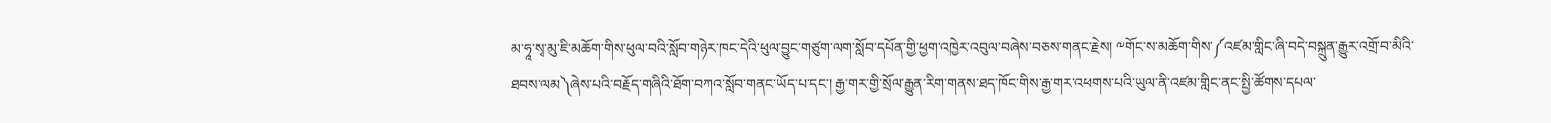མ་ཧཱ་སྭ་མུ་ཇི་མཆོག་གིས་ཕུལ་བའི་སློབ་གཉེར་ཁང་དེའི་ཕུལ་བྱུང་གཙུག་ལག་སློབ་དཔོན་གྱི་ཕྱག་འཁྱེར་འབུལ་བཞེས་བཅས་གནང་རྗེས། ༸གོང་ས་མཆོག་གིས་༼འཛམ་གླིང་ཞི་བདེ་བསྐྲུན་རྒྱུར་འགྲོ་བ་མིའི་ཐབས་ལམ༽ཞེས་པའི་བརྗོད་གཞིའི་ཐོག་བཀའ་སློབ་གནང་ཡོད་པ་དང་། རྒྱ་གར་གྱི་སྲོལ་རྒྱུན་རིག་གནས་ཐད་ཁོང་གིས་རྒྱ་གར་འཕགས་པའི་ཡུལ་ནི་འཛམ་གླིང་ནང་སྤྱི་ཚོགས་དཔལ་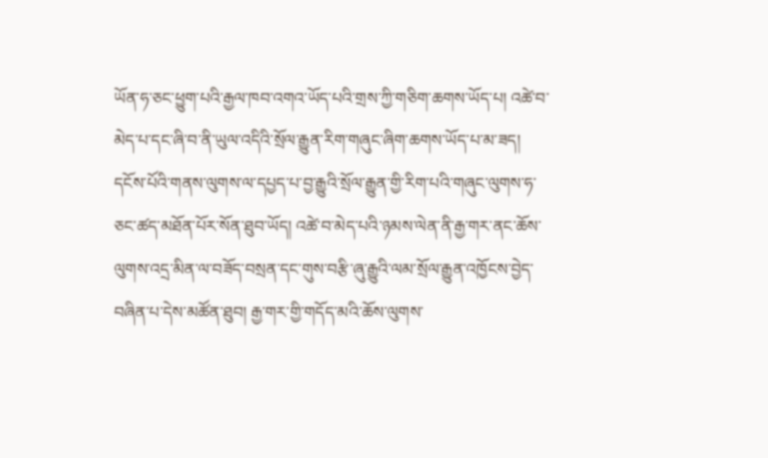ཡོན་ཧ་ཅང་ཕྱུག་པའི་རྒྱལ་ཁབ་འགའ་ཡོད་པའི་གྲས་ཀྱི་གཅིག་ཆགས་ཡོད་པ། འཚེ་བ་མེད་པ་དང་ཞི་བ་ནི་ཡུལ་འདིའི་སྲོལ་རྒྱུན་རིག་གཞུང་ཞིག་ཆགས་ཡོད་པ་མ་ཟད། དངོས་པོའི་གནས་ལུགས་ལ་དཔྱད་པ་བྱ་རྒྱུའི་སྲོལ་རྒྱུན་གྱི་རིག་པའི་གཞུང་ལུགས་ཧ་ཅང་ཚད་མཐོན་པོར་སོན་ཐུབ་ཡོད། འཚེ་བ་མེད་པའི་ཉམས་ལེན་ནི་རྒྱ་གར་ནང་ཆོས་ལུགས་འདྲ་མིན་ལ་བཟོད་བསྲན་དང་གུས་བརྩི་ཞུ་རྒྱུའི་ལམ་སྲོལ་རྒྱུན་འཁྱོངས་བྱེད་བཞིན་པ་དེས་མཚོན་ཐུབ། རྒྱ་གར་གྱི་གདོད་མའི་ཆོས་ལུགས་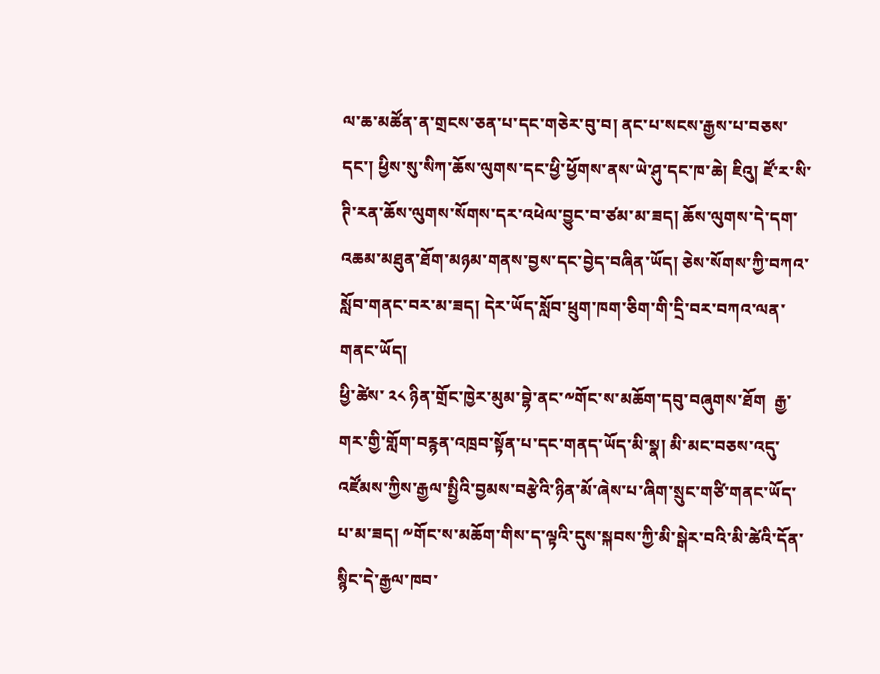ལ་ཆ་མཚོན་ན་གྲངས་ཅན་པ་དང་གཅེར་བུ་བ། ནང་པ་སངས་རྒྱས་པ་བཅས་དང་། ཕྱིས་སུ་སིཀ་ཆོས་ལུགས་དང་ཕྱི་ཕྱོགས་ནས་ཡེ་ཤུ་དང་ཁ་ཆེ། ཇིའུ། ཛོ་ར་སི་ཊི་རན་ཆོས་ལུགས་སོགས་དར་འཕེལ་བྱུང་བ་ཙམ་མ་ཟད། ཆོས་ལུགས་དེ་དག་འཆམ་མཐུན་ཐོག་མཉམ་གནས་བྱས་དང་བྱེད་བཞིན་ཡོད། ཅེས་སོགས་ཀྱི་བཀའ་སློབ་གནང་བར་མ་ཟད། དེར་ཡོད་སློབ་ཕྲུག་ཁག་ཅིག་གི་དྲི་བར་བཀའ་ལན་གནང་ཡོད།
ཕྱི་ཚེས་ ༢༨ ཉིན་གྲོང་ཁྱེར་མུམ་བྷེ་ནང་༸གོང་ས་མཆོག་དབུ་བཞུགས་ཐོག  རྒྱ་གར་གྱི་གློག་བརྙན་འཁྲབ་སྟོན་པ་དང་གནད་ཡོད་མི་སྣ། མི་མང་བཅས་འདུ་འཛོམས་ཀྱིས་རྒྱལ་སྤྱིའི་བྱམས་བརྩེའི་ཉིན་མོ་ཞེས་པ་ཞིག་སྲུང་གཙི་གནང་ཡོད་པ་མ་ཟད། ༸གོང་ས་མཆོག་གིས་ད་ལྟའི་དུས་སྐབས་ཀྱི་མི་སྒེར་བའི་མི་ཚེའི་དོན་སྙིང་དེ་རྒྱལ་ཁབ་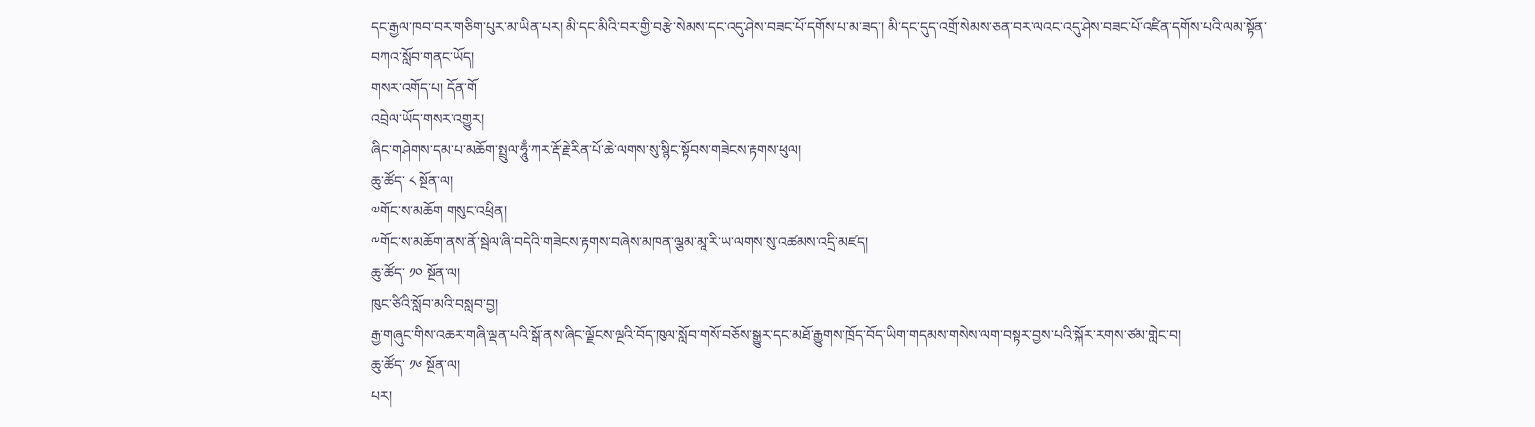དང་རྒྱལ་ཁབ་བར་གཅིག་པུར་མ་ཡིན་པར། མི་དང་མིའི་བར་གྱི་བརྩེ་སེམས་དང་འདུ་ཤེས་བཟང་པོ་དགོས་པ་མ་ཟད་། མི་དང་དུད་འགྲོ་སེམས་ཅན་བར་ལའང་འདུ་ཤེས་བཟང་པོ་འཛིན་དགོས་པའི་ལམ་སྟོན་བཀའ་སློབ་གནང་ཡོད།
གསར་འགོད་པ། དོན་གོ
འབྲེལ་ཡོད་གསར་འགྱུར།
ཞིང་གཤེགས་དམ་པ་མཆོག་སྤྲུལ་ཧཱུྃ་ཀར་རྡོ་རྗེ་རིན་པོ་ཆེ་ལགས་སུ་སྙིང་སྟོབས་གཟེངས་རྟགས་ཕུལ།
ཆུ་ཚོད་ ༨ སྔོན་ལ།
༧གོང་ས་མཆོག གསུང་འཕྲིན།
༸གོང་ས་མཆོག་ནས་ནོ་སྦེལ་ཞི་བདེའི་གཟེངས་རྟགས་བཞེས་མཁན་ལྕམ་མཱ་རི་ཡ་ལགས་སུ་འཚམས་འདྲི་མཛད།
ཆུ་ཚོད་ ༡༠ སྔོན་ལ།
ཁུང་ཙིའི་སློབ་མའི་བསླབ་བྱ།
རྒྱ་གཞུང་གིས་འཆར་གཞི་ལྡན་པའི་སྒོ་ནས་ཞིང་ལྗོངས་ལྔའི་བོད་ཁུལ་སློབ་གསོ་བཅོས་སྒྱུར་དང་མཐོ་རྒྱུགས་ཁྲོད་བོད་ཡིག་གདམས་གསེས་ལག་བསྟར་བྱས་པའི་སྐོར་རགས་ཙམ་གླེང་བ།
ཆུ་ཚོད་ ༡༦ སྔོན་ལ།
པར།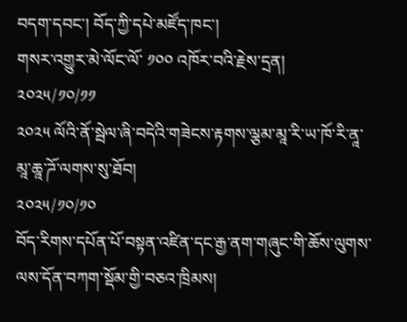བདག་དབང་། བོད་ཀྱི་དཔེ་མཛོད་ཁང་།
གསར་འགྱུར་མེ་ལོང་ལོ་ ༡༠༠ འཁོར་བའི་རྗེས་དྲན།
༢༠༢༥/༡༠/༡༡
༢༠༢༥ ལོའི་ནོ་སྦེལ་ཞི་བདེའི་གཟེངས་རྟགས་ལྕམ་མཱ་རི་ཡ་ཁོ་རི་ནཱ་མཱ་ཆཱ་ཌོ་ལགས་སུ་ཐོབ།
༢༠༢༥/༡༠/༡༠
བོད་རིགས་དཔོན་པོ་བསྟན་འཛིན་དང་རྒྱ་ནག་གཞུང་གི་ཆོས་ལུགས་ལས་དོན་བཀག་སྡོམ་གྱི་བཅའ་ཁྲིམས།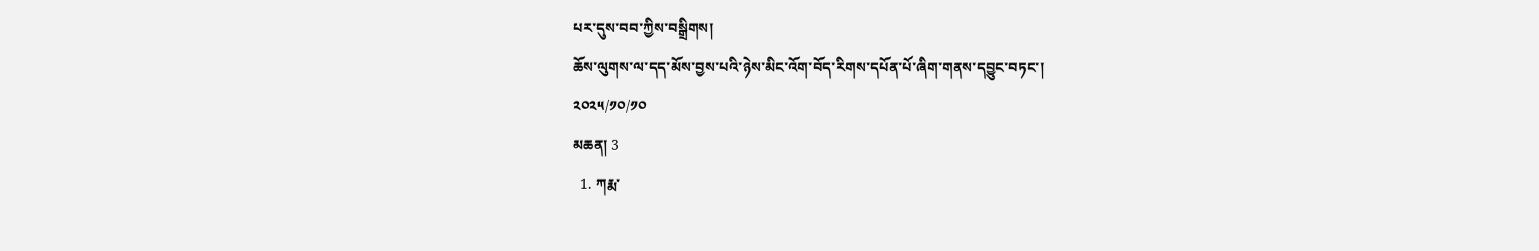པར་དུས་བབ་ཀྱིས་བསྒྲིགས།
ཆོས་ལུགས་ལ་དད་མོས་བྱས་པའི་ཉེས་མིང་འོག་བོད་རིགས་དཔོན་པོ་ཞིག་གནས་དབྱུང་བཏང་།
༢༠༢༥/༡༠/༡༠
མཆན། 3
  1. ཀརྨ་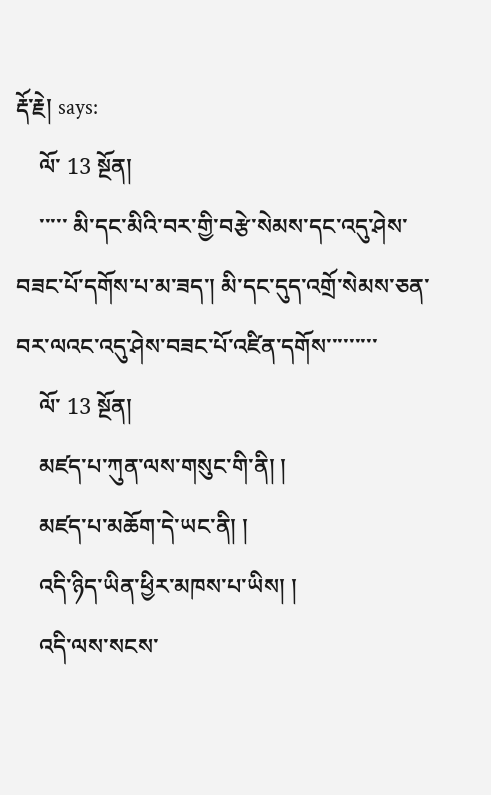རྡོ་རྗེ། says:
    ལོ་ 13 སྔོན།
    ་་་་་ མི་དང་མིའི་བར་གྱི་བརྩེ་སེམས་དང་འདུ་ཤེས་བཟང་པོ་དགོས་པ་མ་ཟད་། མི་དང་དུད་འགྲོ་སེམས་ཅན་བར་ལའང་འདུ་ཤེས་བཟང་པོ་འཛིན་དགོས་་་་་་་་་
    ལོ་ 13 སྔོན།
    མཛད་པ་ཀུན་ལས་གསུང་གི་ནི། །
    མཛད་པ་མཆོག་དེ་ཡང་ནི། །
    འདི་ཉིད་ཡིན་ཕྱིར་མཁས་པ་ཡིས། །
    འདི་ལས་སངས་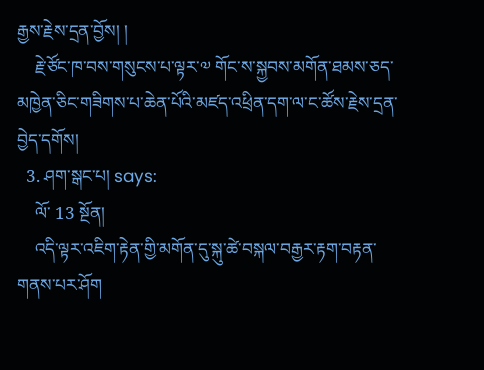རྒྱས་རྗེས་དྲན་བྱོས། །
    རྗེ་ཙོང་ཁ་བས་གསུངས་པ་ལྟར་༧ གོང་ས་སྐྱབས་མགོན་ཐམས་ཅད་མཁྱེན་ཅིང་གཟིགས་པ་ཆེན་པོའི་མཛད་འཕྲིན་དག་ལ་ང་ཚོས་རྗེས་དྲན་བྱེད་དགོས།
  3. ཤག་སྒང་པ། says:
    ལོ་ 13 སྔོན།
    འདི་ལྟར་འཇིག་རྟེན་གྱི་མགོན་དུ་སྐུ་ཚེ་བསྐལ་བརྒྱར་རྟག་བརྟན་གནས་པར་ཤོག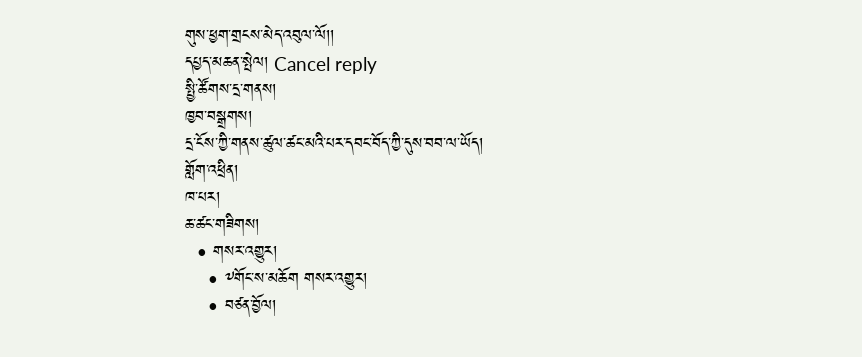གུས་ཕྱག་གྲངས་མེད་འབུལ་ལོ།།
དཔྱད་མཆན་སྤེལ། Cancel reply
སྤྱི་ཚོགས་དྲ་གནས།
ཁྱབ་བསྒྲགས།
དྲ་ངོས་ཀྱི་གནས་ཚུལ་ཚང་མའི་པར་དབང་བོད་ཀྱི་དུས་བབ་ལ་ཡོད།
གློག་འཕྲིན།
ཁ་པར།
ཆ་ཚང་གཟིགས།
  • གསར་འགྱུར།
    • ༸གོང་ས་མཆོག གསར་འགྱུར།
    • བཙན་བྱོལ།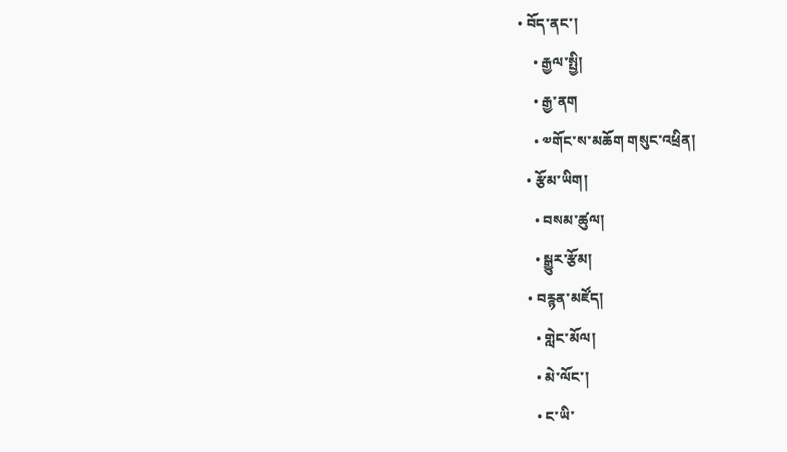• བོད་ནང་།
    • རྒྱལ་སྤྱི།
    • རྒྱ་ནག
    • ༧གོང་ས་མཆོག གསུང་འཕྲིན།
  • རྩོམ་ཡིག།
    • བསམ་ཚུལ།
    • སྒྱུར་རྩོམ།
  • བརྙན་མཛོད།
    • གླེང་མོལ།
    • མེ་ལོང་།
    • ང་ཡི་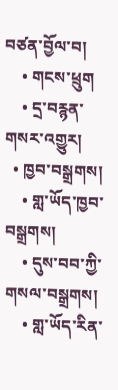བཙན་བྱོལ་བ།
    • གངས་ཕྲུག
    • དྲ་བརྙན་གསར་འགྱུར།
  • ཁྱབ་བསྒྲགས།
    • གླ་ཡོད་ཁྱབ་བསྒྲགས།
    • དུས་བབ་ཀྱི་གསལ་བསྒྲགས།
    • གླ་ཡོད་རིན་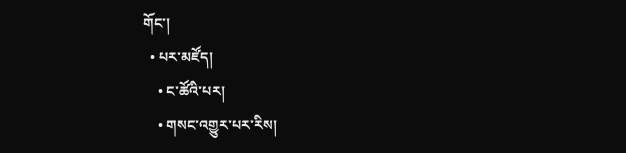གོང་།
  • པར་མཛོད།
    • ང་ཚོའི་པར།
    • གསང་འགྱུར་པར་རིས།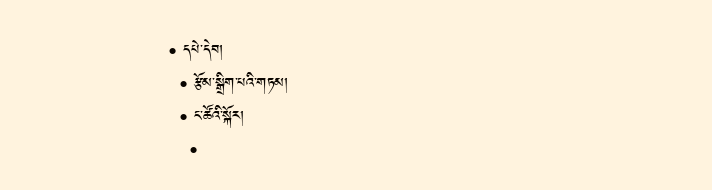• དཔེ་དེབ།
  • རྩོམ་སྒྲིག་པའི་གཏམ།
  • ང་ཚོའི་སྐོར།
    •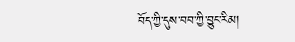བོད་ཀྱི་དུས་བབ་ཀྱི་བྱུང་རིམ།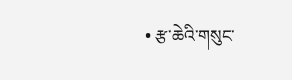• རྩ་ཆེའི་གསུང་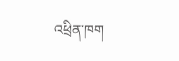འཕྲིན་ཁག